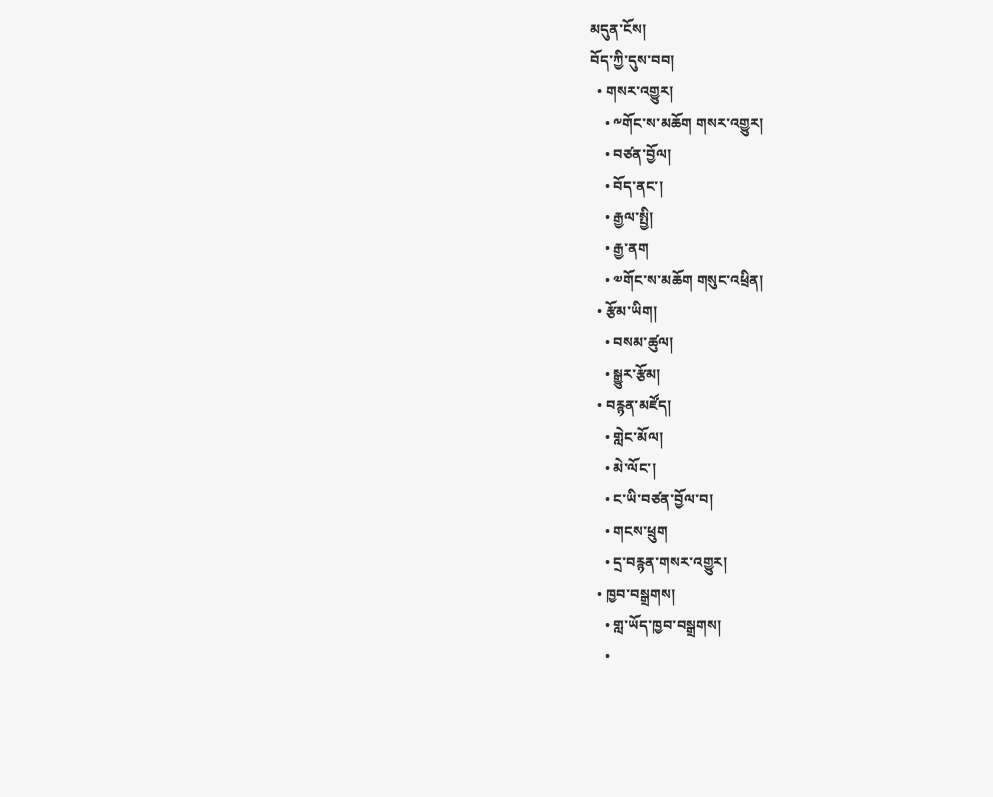མདུན་ངོས།
བོད་ཀྱི་དུས་བབ།
  • གསར་འགྱུར།
    • ༸གོང་ས་མཆོག གསར་འགྱུར།
    • བཙན་བྱོལ།
    • བོད་ནང་།
    • རྒྱལ་སྤྱི།
    • རྒྱ་ནག
    • ༧གོང་ས་མཆོག གསུང་འཕྲིན།
  • རྩོམ་ཡིག།
    • བསམ་ཚུལ།
    • སྒྱུར་རྩོམ།
  • བརྙན་མཛོད།
    • གླེང་མོལ།
    • མེ་ལོང་།
    • ང་ཡི་བཙན་བྱོལ་བ།
    • གངས་ཕྲུག
    • དྲ་བརྙན་གསར་འགྱུར།
  • ཁྱབ་བསྒྲགས།
    • གླ་ཡོད་ཁྱབ་བསྒྲགས།
    •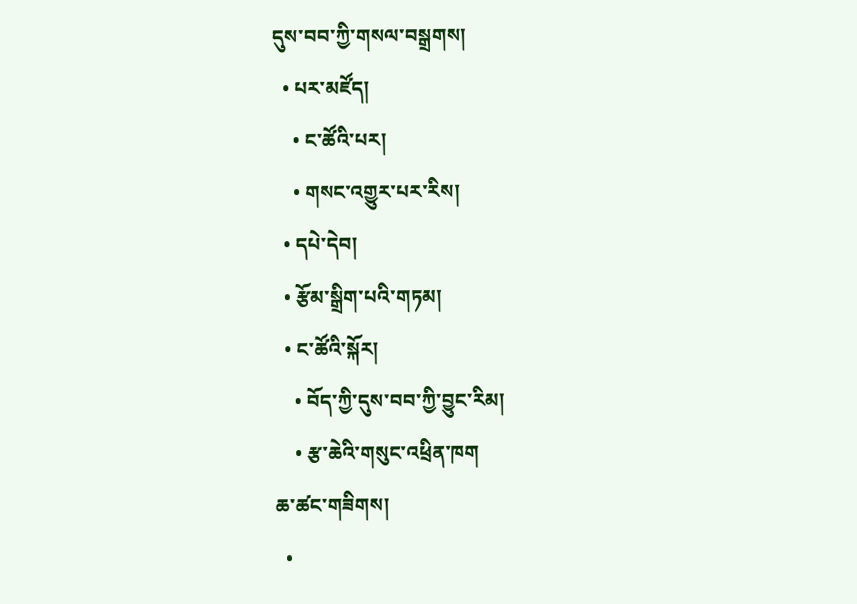དུས་བབ་ཀྱི་གསལ་བསྒྲགས།
  • པར་མཛོད།
    • ང་ཚོའི་པར།
    • གསང་འགྱུར་པར་རིས།
  • དཔེ་དེབ།
  • རྩོམ་སྒྲིག་པའི་གཏམ།
  • ང་ཚོའི་སྐོར།
    • བོད་ཀྱི་དུས་བབ་ཀྱི་བྱུང་རིམ།
    • རྩ་ཆེའི་གསུང་འཕྲིན་ཁག
ཆ་ཚང་གཟིགས།
  •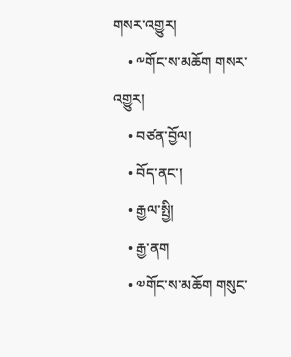གསར་འགྱུར།
    • ༸གོང་ས་མཆོག གསར་འགྱུར།
    • བཙན་བྱོལ།
    • བོད་ནང་།
    • རྒྱལ་སྤྱི།
    • རྒྱ་ནག
    • ༧གོང་ས་མཆོག གསུང་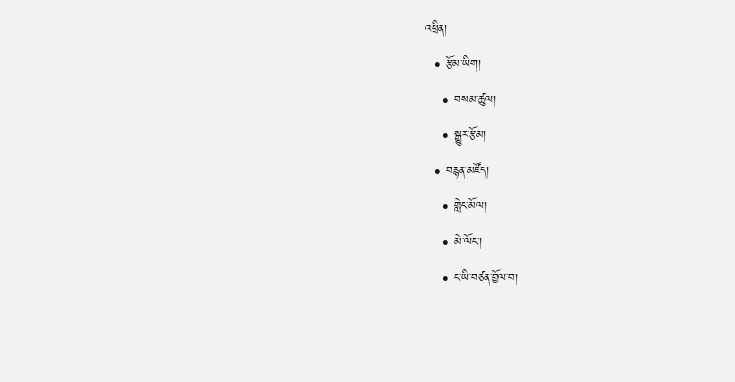འཕྲིན།
  • རྩོམ་ཡིག།
    • བསམ་ཚུལ།
    • སྒྱུར་རྩོམ།
  • བརྙན་མཛོད།
    • གླེང་མོལ།
    • མེ་ལོང་།
    • ང་ཡི་བཙན་བྱོལ་བ།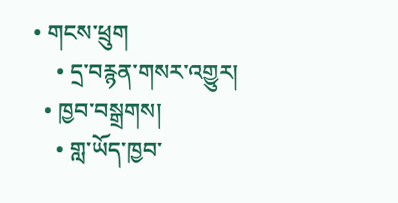• གངས་ཕྲུག
    • དྲ་བརྙན་གསར་འགྱུར།
  • ཁྱབ་བསྒྲགས།
    • གླ་ཡོད་ཁྱབ་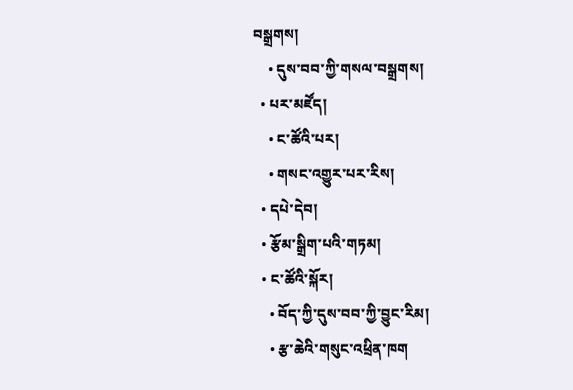བསྒྲགས།
    • དུས་བབ་ཀྱི་གསལ་བསྒྲགས།
  • པར་མཛོད།
    • ང་ཚོའི་པར།
    • གསང་འགྱུར་པར་རིས།
  • དཔེ་དེབ།
  • རྩོམ་སྒྲིག་པའི་གཏམ།
  • ང་ཚོའི་སྐོར།
    • བོད་ཀྱི་དུས་བབ་ཀྱི་བྱུང་རིམ།
    • རྩ་ཆེའི་གསུང་འཕྲིན་ཁག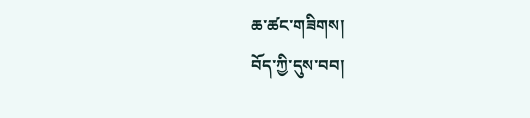ཆ་ཚང་གཟིགས།
བོད་ཀྱི་དུས་བབ།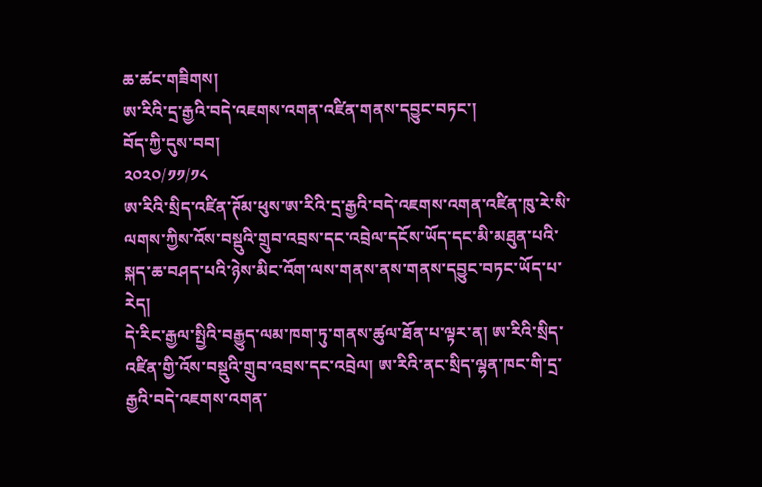ཆ་ཚང་གཟིགས།
ཨ་རིའི་དྲ་རྒྱའི་བདེ་འཇགས་འགན་འཛིན་གནས་དབྱུང་བཏང་།
བོད་ཀྱི་དུས་བབ།
༢༠༢༠/༡༡/༡༨
ཨ་རིའི་སྲིད་འཛིན་ཊོམ་ཕུས་ཨ་རིའི་དྲ་རྒྱའི་བདེ་འཇགས་འགན་འཛིན་ཁུ་རེ་སི་ལགས་ཀྱིས་འོས་བསྡུའི་གྲུབ་འབྲས་དང་འབྲེལ་དངོས་ཡོད་དང་མི་མཐུན་པའི་སྐད་ཆ་བཤད་པའི་ཉེས་མིང་འོག་ལས་གནས་ནས་གནས་དབྱུང་བཏང་ཡོད་པ་རེད།
དེ་རིང་རྒྱལ་སྤྱིའི་བརྒྱུད་ལམ་ཁག་ཏུ་གནས་ཚུལ་ཐོན་པ་ལྟར་ན། ཨ་རིའི་སྲིད་འཛིན་གྱི་འོས་བསྡུའི་གྲུབ་འབྲས་དང་འབྲེལ། ཨ་རིའི་ནང་སྲིད་ལྷན་ཁང་གི་དྲ་རྒྱའི་བདེ་འཇགས་འགན་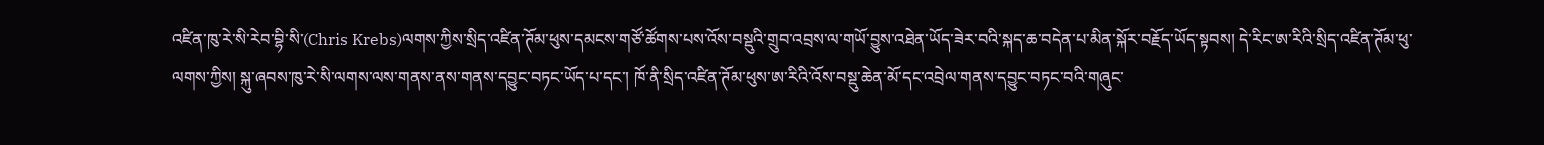འཛིན་ཁུ་རེ་སི་རེབ་བྷི་སི་(Chris Krebs)ལགས་ཀྱིས་སྲིད་འཛིན་ཊོམ་ཕུས་དམངས་གཙོ་ཚོགས་པས་འོས་བསྡུའི་གྲུབ་འབྲས་ལ་གཡོ་བྱུས་འཐེན་ཡོད་ཟེར་བའི་སྐད་ཆ་བདེན་པ་མིན་སྐོར་བརྗོད་ཡོད་སྟབས། དེ་རིང་ཨ་རིའི་སྲིད་འཛིན་ཊོམ་ཕུ་ལགས་ཀྱིས། སྐུ་ཞབས་ཁུ་རེ་སི་ལགས་ལས་གནས་ནས་གནས་དབྱུང་བཏང་ཡོད་པ་དང་། ཁོ་ནི་སྲིད་འཛིན་ཊོམ་ཕུས་ཨ་རིའི་འོས་བསྡུ་ཆེན་མོ་དང་འབྲེལ་གནས་དབྱུང་བཏང་བའི་གཞུང་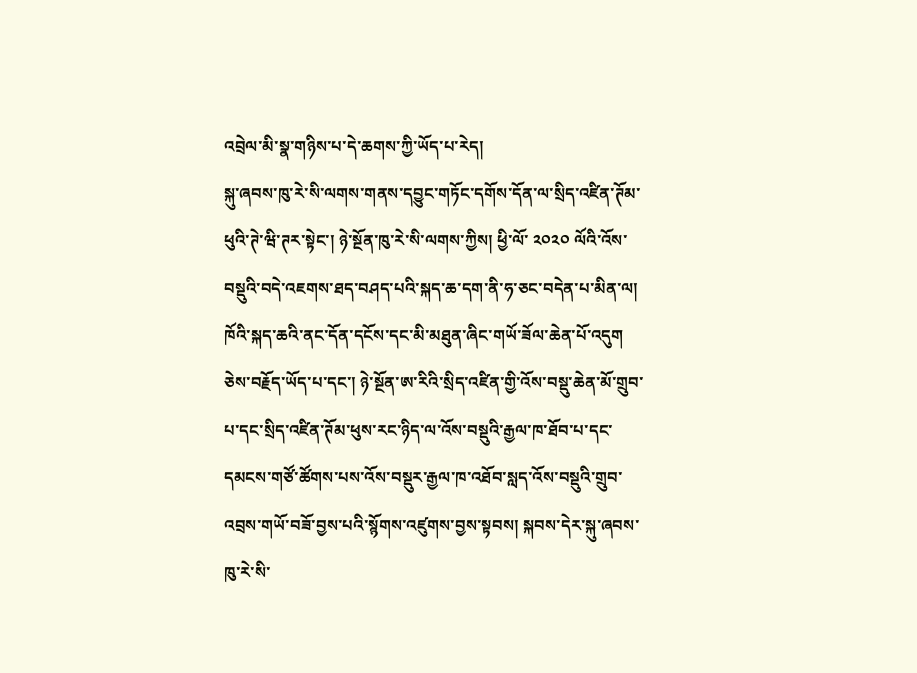འབྲེལ་མི་སྣ་གཉིས་པ་དེ་ཆགས་ཀྱི་ཡོད་པ་རེད།
སྐུ་ཞབས་ཁུ་རེ་སི་ལགས་གནས་དབྱུང་གཏོང་དགོས་དོན་ལ་སྲིད་འཛིན་ཊོམ་ཕུའི་ཊེ་ཝི་ཊར་སྟེང་། ཉེ་སྔོན་ཁུ་རེ་སི་ལགས་ཀྱིས། ཕྱི་ལོ་ ༢༠༢༠ ལོའི་འོས་བསྡུའི་བདེ་འཇགས་ཐད་བཤད་པའི་སྐད་ཆ་དག་ནི་ཧ་ཅང་བདེན་པ་མིན་ལ། ཁོའི་སྐད་ཆའི་ནང་དོན་དངོས་དང་མི་མཐུན་ཞིང་གཡོ་ཟོལ་ཆེན་པོ་འདུག ཅེས་བརྗོད་ཡོད་པ་དང་། ཉེ་སྔོན་ཨ་རིའི་སྲིད་འཛིན་གྱི་འོས་བསྡུ་ཆེན་མོ་གྲུབ་པ་དང་སྲིད་འཛིན་ཊོམ་ཕུས་རང་ཉིད་ལ་འོས་བསྡུའི་རྒྱལ་ཁ་ཐོབ་པ་དང་དམངས་གཙོ་ཚོགས་པས་འོས་བསྡུར་རྒྱལ་ཁ་འཐོབ་སླད་འོས་བསྡུའི་གྲུབ་འབྲས་གཡོ་བཟོ་བྱས་པའི་སྙོགས་འཛུགས་བྱས་སྟབས། སྐབས་དེར་སྐུ་ཞབས་ཁུ་རེ་སི་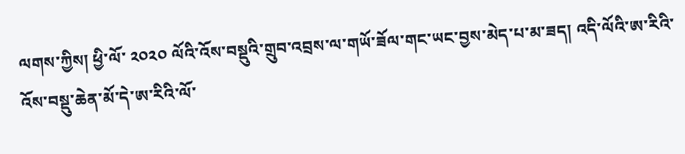ལགས་ཀྱིས། ཕྱི་ལོ་ ༢༠༢༠ ལོའི་འོས་བསྡུའི་གྲུབ་འབྲས་ལ་གཡོ་ཟོལ་གང་ཡང་བྱས་མེད་པ་མ་ཟད། འདི་ལོའི་ཨ་རིའི་འོས་བསྡུ་ཆེན་མོ་དེ་ཨ་རིའི་ལོ་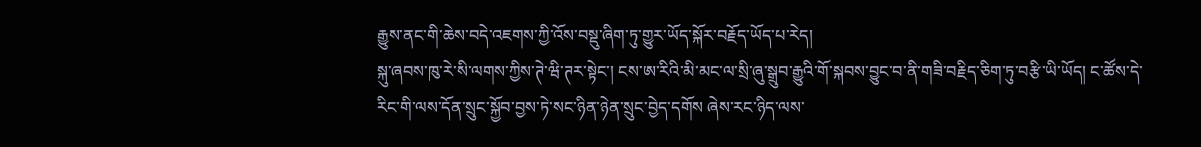རྒྱུས་ནང་གི་ཆེས་བདེ་འཇགས་ཀྱི་འོས་བསྡུ་ཞིག་ཏུ་གྱུར་ཡོད་སྐོར་བརྗོད་ཡོད་པ་རེད།
སྐུ་ཞབས་ཁུ་རེ་སི་ལགས་ཀྱིས་ཊེ་ཝི་ཊར་སྟེང་། ངས་ཨ་རིའི་མི་མང་ལ་སྲི་ཞུ་སྒྲུབ་རྒྱུའི་གོ་སྐབས་བྱུང་བ་ནི་གཟི་བརྗིད་ཅིག་ཏུ་བརྩི་ཡི་ཡོད། ང་ཚོས་དེ་རིང་གི་ལས་དོན་སྲུང་སྐྱོབ་བྱས་ཏེ་སང་ཉིན་ཉེན་སྲུང་བྱེད་དགོས ཞེས་རང་ཉིད་ལས་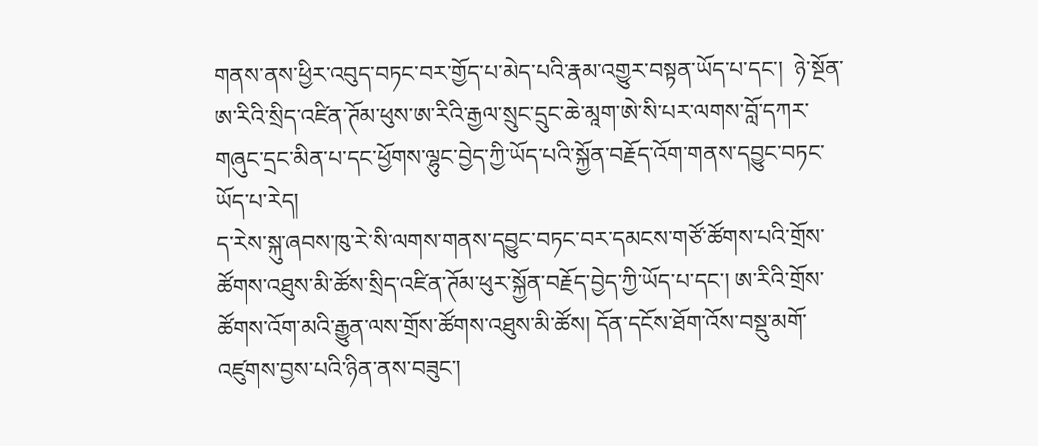གནས་ནས་ཕྱིར་འབུད་བཏང་བར་གྱོད་པ་མེད་པའི་རྣམ་འགྱུར་བསྟན་ཡོད་པ་དང་།  ཉེ་སྔོན་ཨ་རིའི་སྲིད་འཛིན་ཊོམ་ཕུས་ཨ་རིའི་རྒྱལ་སྲུང་དྲུང་ཆེ་མཱག་ཨེ་སི་པར་ལགས་བློ་དཀར་གཞུང་དྲང་མིན་པ་དང་ཕྱོགས་ལྷུང་བྱེད་ཀྱི་ཡོད་པའི་སྐྱོན་བརྗོད་འོག་གནས་དབྱུང་བཏང་ཡོད་པ་རེད།
ད་རེས་སྐུ་ཞབས་ཁུ་རེ་སི་ལགས་གནས་དབྱུང་བཏང་བར་དམངས་གཙོ་ཚོགས་པའི་གྲོས་ཚོགས་འཐུས་མི་ཚོས་སྲིད་འཛིན་ཊོམ་ཕུར་སྐྱོན་བརྗོད་བྱེད་ཀྱི་ཡོད་པ་དང་། ཨ་རིའི་གྲོས་ཚོགས་འོག་མའི་རྒྱུན་ལས་གྲོས་ཚོགས་འཐུས་མི་ཚོས། དོན་དངོས་ཐོག་འོས་བསྡུ་མགོ་འཛུགས་བྱས་པའི་ཉིན་ནས་བཟུང་།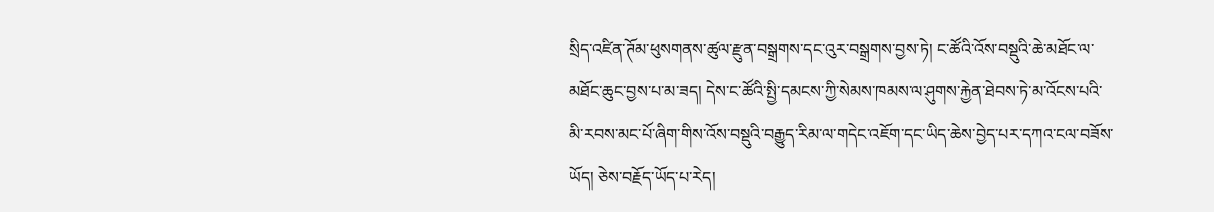སྲིད་འཛིན་ཊོམ་ཕུསགནས་ཚུལ་རྫུན་བསྒྲགས་དང་འུར་བསྒྲགས་བྱས་ཏེ། ང་ཚོའི་འོས་བསྡུའི་ཆེ་མཐོང་ལ་མཐོང་ཆུང་བྱས་པ་མ་ཟད། དེས་ང་ཚོའི་སྤྱི་དམངས་ཀྱི་སེམས་ཁམས་ལ་ཤུགས་རྐྱེན་ཐེབས་ཏེ་མ་འོངས་པའི་མི་རབས་མང་པོ་ཞིག་གིས་འོས་བསྡུའི་བརྒྱུད་རིམ་ལ་གདེང་འཇོག་དང་ཡིད་ཆེས་བྱེད་པར་དཀའ་ངལ་བཟོས་ཡོད། ཅེས་བརྗོད་ཡོད་པ་རེད།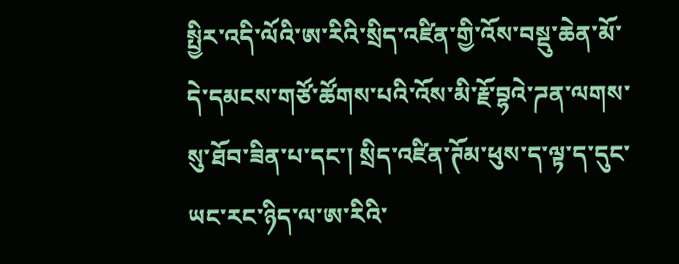སྤྱིར་འདི་ལོའི་ཨ་རིའི་སྲིད་འཛིན་གྱི་འོས་བསྡུ་ཆེན་མོ་དེ་དམངས་གཙོ་ཚོགས་པའི་འོས་མི་རྗོ་བྷའེ་ཌན་ལགས་སུ་ཐོབ་ཟིན་པ་དང་། སྲིད་འཛིན་ཊོམ་ཕུས་ད་ལྟ་ད་དུང་ཡང་རང་ཉིད་ལ་ཨ་རིའི་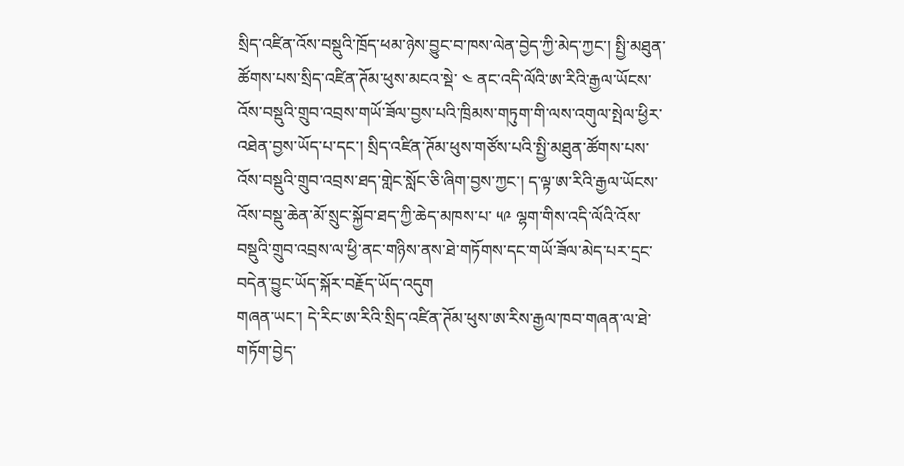སྲིད་འཛིན་འོས་བསྡུའི་ཁྲོད་ཕམ་ཉེས་བྱུང་བ་ཁས་ལེན་བྱེད་ཀྱི་མེད་ཀྱང་། སྤྱི་མཐུན་ཚོགས་པས་སྲིད་འཛིན་ཊོམ་ཕུས་མངའ་སྡེ་ ༤ ནང་འདི་ལོའི་ཨ་རིའི་རྒྱལ་ཡོངས་འོས་བསྡུའི་གྲུབ་འབྲས་གཡོ་ཟོལ་བྱས་པའི་ཁྲིམས་གཏུག་གི་ལས་འགུལ་སྤེལ་ཕྱིར་འཐེན་བྱས་ཡོད་པ་དང་། སྲིད་འཛིན་ཊོམ་ཕུས་གཙོས་པའི་སྤྱི་མཐུན་ཚོགས་པས་འོས་བསྡུའི་གྲུབ་འབྲས་ཐད་གླེང་སློང་ཅི་ཞིག་བྱས་ཀྱང་། ད་ལྟ་ཨ་རིའི་རྒྱལ་ཡོངས་འོས་བསྡུ་ཆེན་མོ་སྲུང་སྐྱོབ་ཐད་ཀྱི་ཆེད་མཁས་པ་ ༥༩ ལྷག་གིས་འདི་ལོའི་འོས་བསྡུའི་གྲུབ་འབྲས་ལ་ཕྱི་ནང་གཉིས་ནས་ཐེ་གཏོགས་དང་གཡོ་ཟོལ་མེད་པར་དྲང་བདེན་བྱུང་ཡོད་སྐོར་བརྗོད་ཡོད་འདུག
གཞན་ཡང་། དེ་རིང་ཨ་རིའི་སྲིད་འཛིན་ཊོམ་ཕུས་ཨ་རིས་རྒྱལ་ཁབ་གཞན་ལ་ཐེ་གཏོག་བྱེད་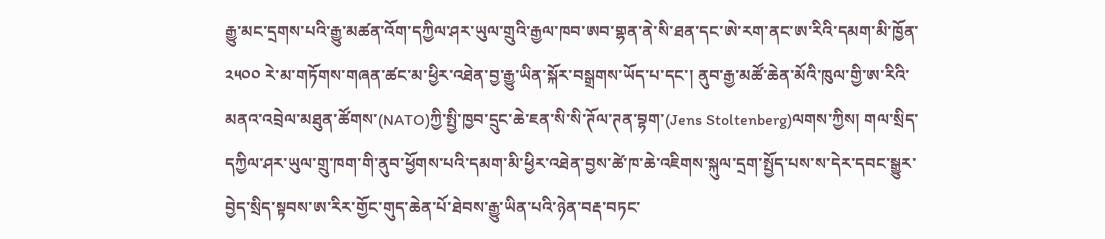རྒྱུ་མང་དྲགས་པའི་རྒྱུ་མཚན་འོག་དཀྱིལ་ཤར་ཡུལ་གྲུའི་རྒྱལ་ཁབ་ཨབ་གྷན་ནེ་སི་ཐན་དང་ཨེ་རག་ནང་ཨ་རིའི་དམག་མི་ཁྱོན་ ༢༥༠༠ རེ་མ་གཏོགས་གཞན་ཚང་མ་ཕྱིར་འཐེན་བྱ་རྒྱུ་ཡིན་སྐོར་བསྒྲགས་ཡོད་པ་དང་། ནུབ་རྒྱ་མཚོ་ཆེན་མོའི་ཁུལ་གྱི་ཨ་རིའི་མནའ་འབྲེལ་མཐུན་ཚོགས་(NATO)ཀྱི་སྤྱི་ཁྱབ་དྲུང་ཆེ་ཇན་སི་སི་ཊོལ་ཊན་བྷག་(Jens Stoltenberg)ལགས་ཀྱིས། གལ་སྲིད་དཀྱིལ་ཤར་ཡུལ་གྲུ་ཁག་གི་ནུབ་ཕྱོགས་པའི་དམག་མི་ཕྱིར་འཐེན་བྱས་ཚེ་ཁ་ཆེ་འཇིགས་སྐུལ་དྲག་སྤྱོད་པས་ས་དེར་དབང་སྒྱུར་བྱེད་སྲིད་སྟབས་ཨ་རིར་གྱོང་གུད་ཆེན་པོ་ཐེབས་རྒྱུ་ཡིན་པའི་ཉེན་བརྡ་བཏང་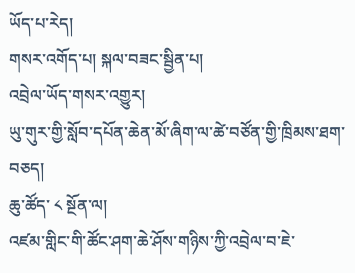ཡོད་པ་རེད།
གསར་འགོད་པ། སྐལ་བཟང་སྦྱིན་པ།
འབྲེལ་ཡོད་གསར་འགྱུར།
ཡུ་གུར་གྱི་སློབ་དཔོན་ཆེན་མོ་ཞིག་ལ་ཚེ་བཙོན་གྱི་ཁྲིམས་ཐག་བཅད།
ཆུ་ཚོད་ ༨ སྔོན་ལ།
འཛམ་གླིང་གི་ཚོང་ཤག་ཆེ་ཤོས་གཉིས་ཀྱི་འབྲེལ་བ་ཇེ་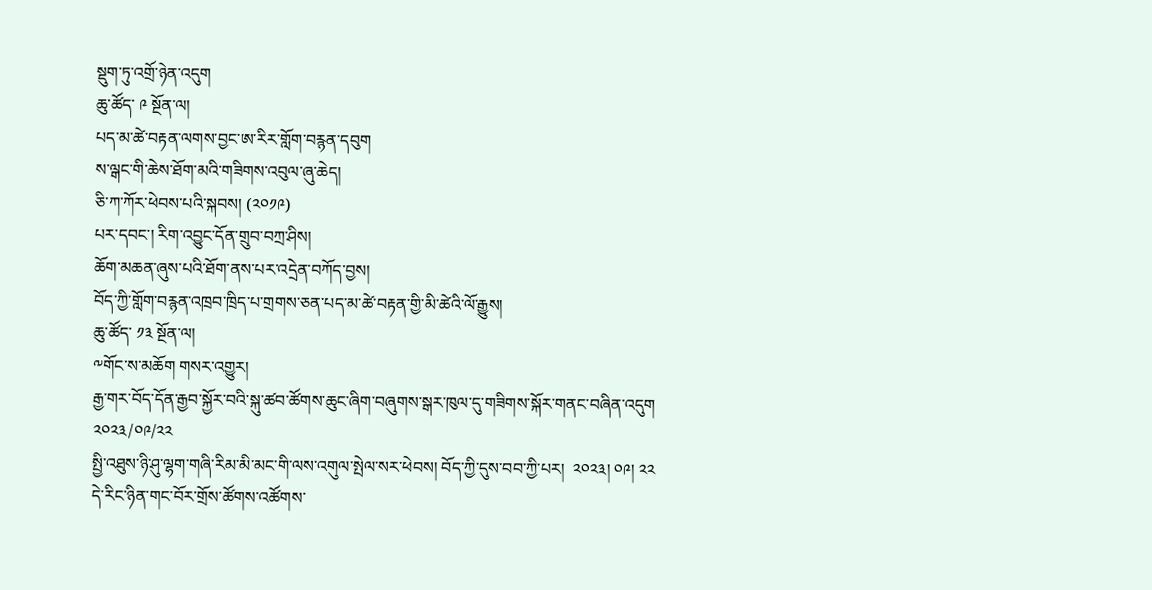སྡུག་ཏུ་འགྲོ་ཉེན་འདུག
ཆུ་ཚོད་ ༩ སྔོན་ལ།
པད་མ་ཚེ་བརྟན་ལགས་བྱང་ཨ་རིར་གློག་བརྙན་དབུག
ས་ལྒང་གི་ཆེས་ཐོག་མའི་གཟིགས་འབུལ་ཞུ་ཆེད།
ཅི་ཀ་ཀོར་ཕེབས་པའི་སྐབས། (༢༠༡༩)
པར་དབང་། རིག་འབྱུང་དོན་གྲུབ་བཀྲ་ཤིས།
ཆོག་མཆན་ཞུས་པའི་ཐོག་ནས་པར་འདྲེན་བཀོད་བྱས།
བོད་ཀྱི་གློག་བརྙན་འཁྲབ་ཁྲིད་པ་གྲགས་ཅན་པད་མ་ཚེ་བརྟན་གྱི་མི་ཚེའི་ལོ་རྒྱུས།
ཆུ་ཚོད་ ༡༣ སྔོན་ལ།
༸གོང་ས་མཆོག གསར་འགྱུར།
རྒྱ་གར་བོད་དོན་རྒྱབ་སྐྱོར་བའི་སྐུ་ཚབ་ཚོགས་ཆུང་ཞིག་བཞུགས་སྒར་ཁུལ་དུ་གཟིགས་སྐོར་གནང་བཞིན་འདུག
༢༠༢༣/༠༩/༢༢
སྤྱི་འཐུས་ཉི་ཤུ་ལྷག་གཞི་རིམ་མི་མང་གི་ལས་འགུལ་སྤེལ་སར་ཕེབས། བོད་ཀྱི་དུས་བབ་ཀྱི་པར།  ༢༠༢༣། ༠༩། ༢༢
དེ་རིང་ཉིན་གང་བོར་གྲོས་ཚོགས་འཚོགས་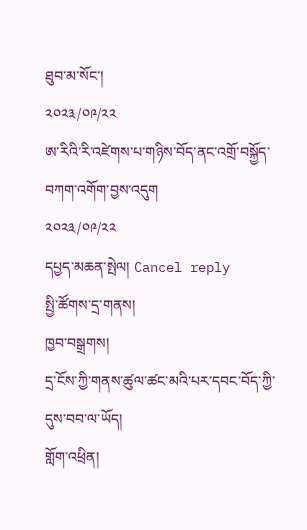ཐུབ་མ་སོང་།
༢༠༢༣/༠༩/༢༢
ཨ་རིའི་རི་འཛེགས་པ་གཉིས་བོད་ནང་འགྲོ་བསྐྱོད་བཀག་འགོག་བྱས་འདུག
༢༠༢༣/༠༩/༢༢
དཔྱད་མཆན་སྤེལ། Cancel reply
སྤྱི་ཚོགས་དྲ་གནས།
ཁྱབ་བསྒྲགས།
དྲ་ངོས་ཀྱི་གནས་ཚུལ་ཚང་མའི་པར་དབང་བོད་ཀྱི་དུས་བབ་ལ་ཡོད།
གློག་འཕྲིན།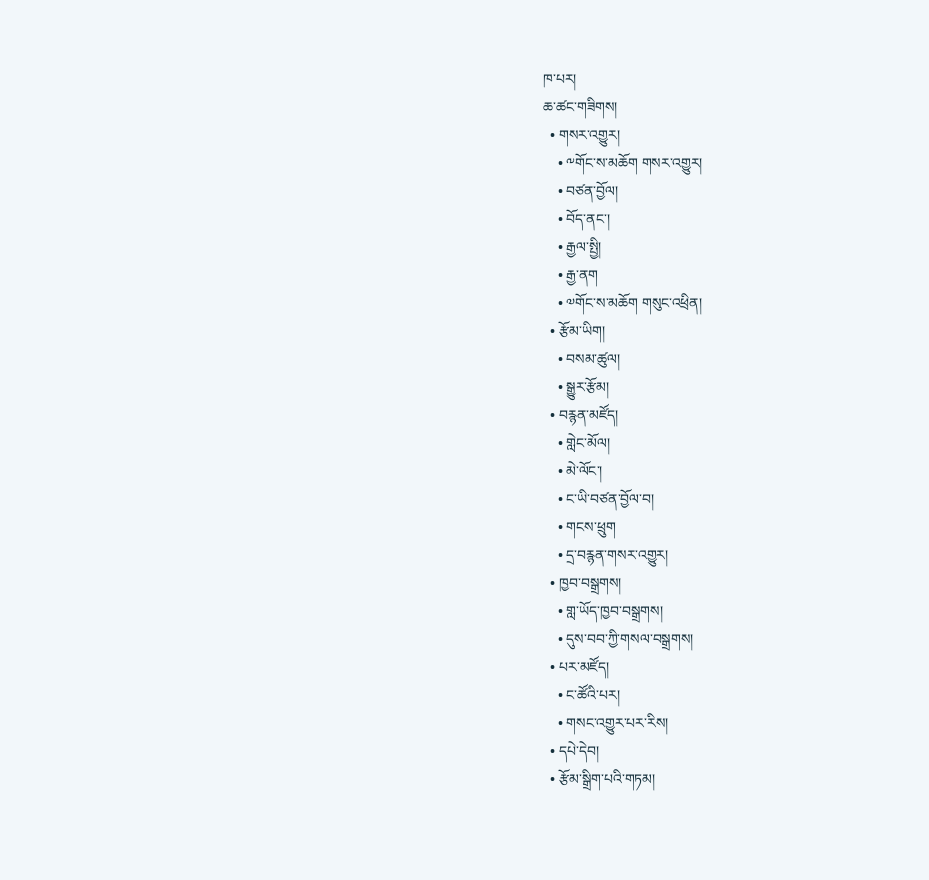ཁ་པར།
ཆ་ཚང་གཟིགས།
  • གསར་འགྱུར།
    • ༸གོང་ས་མཆོག གསར་འགྱུར།
    • བཙན་བྱོལ།
    • བོད་ནང་།
    • རྒྱལ་སྤྱི།
    • རྒྱ་ནག
    • ༧གོང་ས་མཆོག གསུང་འཕྲིན།
  • རྩོམ་ཡིག།
    • བསམ་ཚུལ།
    • སྒྱུར་རྩོམ།
  • བརྙན་མཛོད།
    • གླེང་མོལ།
    • མེ་ལོང་།
    • ང་ཡི་བཙན་བྱོལ་བ།
    • གངས་ཕྲུག
    • དྲ་བརྙན་གསར་འགྱུར།
  • ཁྱབ་བསྒྲགས།
    • གླ་ཡོད་ཁྱབ་བསྒྲགས།
    • དུས་བབ་ཀྱི་གསལ་བསྒྲགས།
  • པར་མཛོད།
    • ང་ཚོའི་པར།
    • གསང་འགྱུར་པར་རིས།
  • དཔེ་དེབ།
  • རྩོམ་སྒྲིག་པའི་གཏམ།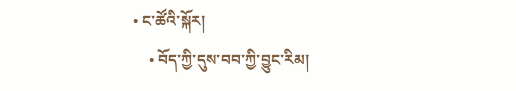• ང་ཚོའི་སྐོར།
    • བོད་ཀྱི་དུས་བབ་ཀྱི་བྱུང་རིམ།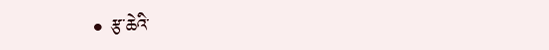• རྩ་ཆེའི་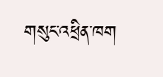གསུང་འཕྲིན་ཁག